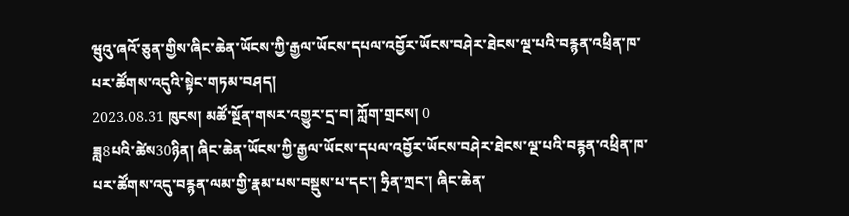ཝུའུ་ཞའོ་ཅུན་གྱིས་ཞིང་ཆེན་ཡོངས་ཀྱི་རྒྱལ་ཡོངས་དཔལ་འབྱོར་ཡོངས་བཤེར་ཐེངས་ལྔ་པའི་བརྙན་འཕྲིན་ཁ་པར་ཚོགས་འདུའི་སྟེང་གཏམ་བཤད།
2023.08.31 ཁུངས། མཚོ་སྔོན་གསར་འགྱུར་དྲ་བ། ཀློག་གྲངས། 0
ཟླ8པའི་ཚེས30ཉིན། ཞིང་ཆེན་ཡོངས་ཀྱི་རྒྱལ་ཡོངས་དཔལ་འབྱོར་ཡོངས་བཤེར་ཐེངས་ལྔ་པའི་བརྙན་འཕྲིན་ཁ་པར་ཚོགས་འདུ་བརྙན་ལམ་གྱི་རྣམ་པས་བསྡུས་པ་དང་། ཧྲིན་ཀྲང་། ཞིང་ཆེན་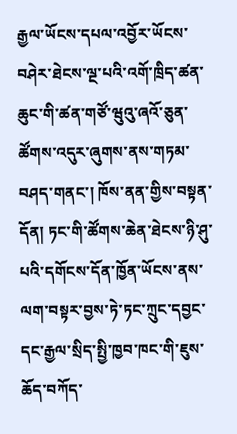རྒྱལ་ཡོངས་དཔལ་འབྱོར་ཡོངས་བཤེར་ཐེངས་ལྔ་པའི་འགོ་ཁྲིད་ཚན་ཆུང་གི་ཚན་གཙོ་ཝུའུ་ཞའོ་ཅུན་ཚོགས་འདུར་ཞུགས་ནས་གཏམ་བཤད་གནང་། ཁོས་ནན་གྱིས་བསྟན་དོན། ཏང་གི་ཚོགས་ཆེན་ཐེངས་ཉི་ཤུ་པའི་དགོངས་དོན་ཁྱོན་ཡོངས་ནས་ལག་བསྟར་བྱས་ཏེ་ཏང་ཀྲུང་དབྱང་དང་རྒྱལ་སྲིད་སྤྱི་ཁྱབ་ཁང་གི་ཇུས་ཆོད་བཀོད་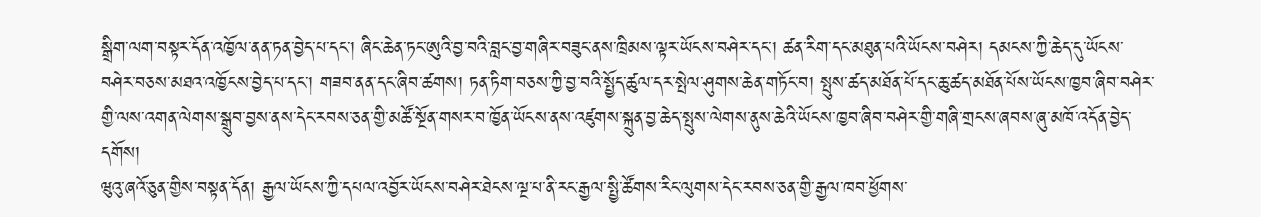སྒྲིག་ལག་བསྟར་དོན་འཁྱོལ་ནན་ཏན་བྱེད་པ་དང་། ཞིང་ཆེན་ཏང་ཨུའི་བྱ་བའི་བླང་བྱ་གཞིར་བཟུང་ནས་ཁྲིམས་ལྟར་ཡོངས་བཤེར་དང་། ཚན་རིག་དང་མཐུན་པའི་ཡོངས་བཤེར། དམངས་ཀྱི་ཆེད་དུ་ཡོངས་བཤེར་བཅས་མཐའ་འཁྱོངས་བྱེད་པ་དང་། གཟབ་ནན་དང་ཞིབ་ཚགས། ཏན་ཏིག་བཅས་ཀྱི་བྱ་བའི་སྤྱོད་ཚུལ་དར་སྤེལ་ཤུགས་ཆེན་གཏོང་བ། སྤུས་ཚད་མཐོན་པོ་དང་ཆུ་ཚད་མཐོན་པོས་ཡོངས་ཁྱབ་ཞིབ་བཤེར་གྱི་ལས་འགན་ལེགས་སྒྲུབ་བྱས་ནས་དེང་རབས་ཅན་གྱི་མཚོ་སྔོན་གསར་བ་ཁྱོན་ཡོངས་ནས་འཛུགས་སྐྲུན་བྱ་ཆེད་སྤུས་ལེགས་ནུས་ཆེའི་ཡོངས་ཁྱབ་ཞིབ་བཤེར་གྱི་གཞི་གྲངས་ཞབས་ཞུ་མཁོ་འདོན་བྱེད་དགོས།
ཝུའུ་ཞའོ་ཅུན་གྱིས་བསྟན་དོན། རྒྱལ་ཡོངས་ཀྱི་དཔལ་འབྱོར་ཡོངས་བཤེར་ཐེངས་ལྔ་པ་ནི་རང་རྒྱལ་སྤྱི་ཚོགས་རིང་ལུགས་དེང་རབས་ཅན་གྱི་རྒྱལ་ཁབ་ཕྱོགས་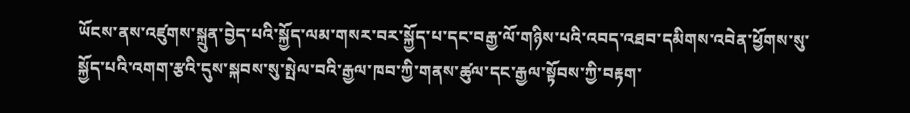ཡོངས་ནས་འཛུགས་སྐྲུན་བྱེད་པའི་སྐྱོད་ལམ་གསར་བར་སྐྱོད་པ་དང་བརྒྱ་ལོ་གཉིས་པའི་འབད་འཐབ་དམིགས་འབེན་ཕྱོགས་སུ་སྐྱོད་པའི་འགག་རྩའི་དུས་སྐབས་སུ་སྤེལ་བའི་རྒྱལ་ཁབ་ཀྱི་གནས་ཚུལ་དང་རྒྱལ་སྟོབས་ཀྱི་བརྟག་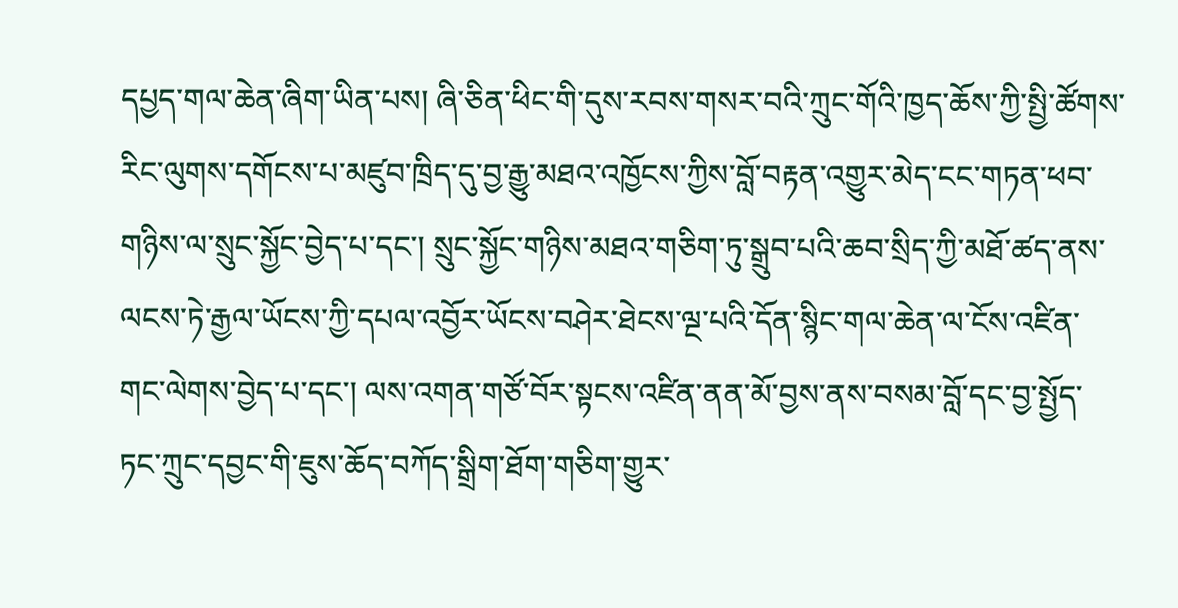དཔྱད་གལ་ཆེན་ཞིག་ཡིན་པས། ཞི་ཅིན་ཕིང་གི་དུས་རབས་གསར་བའི་ཀྲུང་གོའི་ཁྱད་ཆོས་ཀྱི་སྤྱི་ཚོགས་རིང་ལུགས་དགོངས་པ་མཛུབ་ཁྲིད་དུ་བྱ་རྒྱུ་མཐའ་འཁྱོངས་ཀྱིས་བློ་བརྟན་འགྱུར་མེད་ངང་གཏན་ཕབ་གཉིས་ལ་སྲུང་སྐྱོང་བྱེད་པ་དང་། སྲུང་སྐྱོང་གཉིས་མཐའ་གཅིག་ཏུ་སྒྲུབ་པའི་ཆབ་སྲིད་ཀྱི་མཐོ་ཚད་ནས་ལངས་ཏེ་རྒྱལ་ཡོངས་ཀྱི་དཔལ་འབྱོར་ཡོངས་བཤེར་ཐེངས་ལྔ་པའི་དོན་སྙིང་གལ་ཆེན་ལ་ངོས་འཛིན་གང་ལེགས་བྱེད་པ་དང་། ལས་འགན་གཙོ་བོར་སྟངས་འཛིན་ནན་མོ་བྱས་ནས་བསམ་བློ་དང་བྱ་སྤྱོད་ཏང་ཀྲུང་དབྱང་གི་ཇུས་ཆོད་བཀོད་སྒྲིག་ཐོག་གཅིག་གྱུར་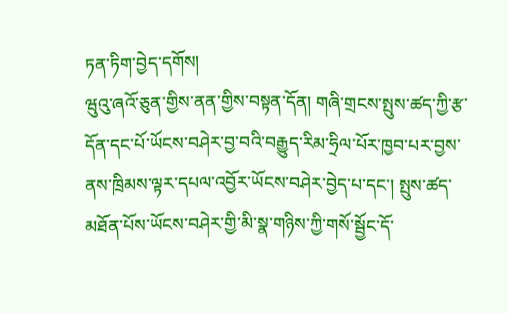ཏན་ཏིག་བྱེད་དགོས།
ཝུའུ་ཞའོ་ཅུན་གྱིས་ནན་གྱིས་བསྟན་དོན། གཞི་གྲངས་སྤུས་ཚད་ཀྱི་རྩ་དོན་དང་པོ་ཡོངས་བཤེར་བྱ་བའི་བརྒྱུད་རིམ་ཧྲིལ་པོར་ཁྱབ་པར་བྱས་ནས་ཁྲིམས་ལྟར་དཔལ་འབྱོར་ཡོངས་བཤེར་བྱེད་པ་དང་། སྤུས་ཚད་མཐོན་པོས་ཡོངས་བཤེར་གྱི་མི་སྣ་གཉིས་ཀྱི་གསོ་སྦྱོང་དོ་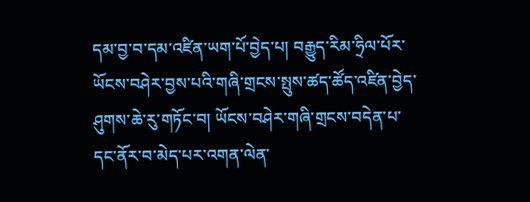དམ་བྱ་བ་དམ་འཛིན་ཡག་པོ་བྱེད་པ། བརྒྱུད་རིམ་ཧྲིལ་པོར་ཡོངས་བཤེར་བྱས་པའི་གཞི་གྲངས་སྤུས་ཚད་ཚོད་འཛིན་བྱེད་ཤུགས་ཆེ་རུ་གཏོང་བ། ཡོངས་བཤེར་གཞི་གྲངས་བདེན་པ་དང་ནོར་བ་མེད་པར་འགན་ལེན་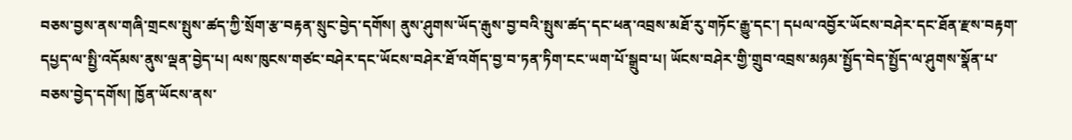བཅས་བྱས་ནས་གཞི་གྲངས་སྤུས་ཚད་ཀྱི་སྲོག་རྩ་བརྟན་སྲུང་བྱེད་དགོས། ནུས་ཤུགས་ཡོད་རྒུས་བྱ་བའི་སྤུས་ཚད་དང་ཕན་འབྲས་མཐོ་རུ་གཏོང་རྒྱུ་དང་། དཔལ་འབྱོར་ཡོངས་བཤེར་དང་ཐོན་རྫས་བརྟག་དཔྱད་ལ་སྤྱི་འདོམས་ནུས་ལྡན་བྱེད་པ། ལས་ཁུངས་གཙང་བཤེར་དང་ཡོངས་བཤེར་ཐོ་འགོད་བྱ་བ་ཏན་ཏིག་ངང་ཡག་པོ་སྒྲུབ་པ། ཡོངས་བཤེར་གྱི་གྲུབ་འབྲས་མཉམ་སྤྱོད་བེད་སྤྱོད་ལ་ཤུགས་སྣོན་པ་བཅས་བྱེད་དགོས། ཁྱོན་ཡོངས་ནས་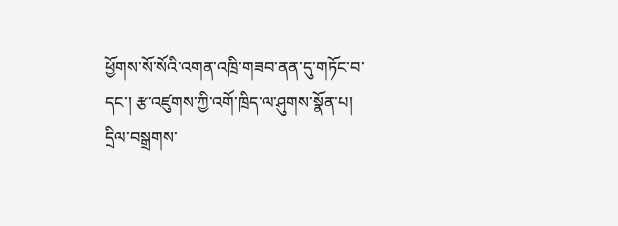ཕྱོགས་སོ་སོའི་འགན་འཁྲི་གཟབ་ནན་དུ་གཏོང་བ་དང་། རྩ་འཛུགས་ཀྱི་འགོ་ཁྲིད་ལ་ཤུགས་སྣོན་པ། དྲིལ་བསྒྲགས་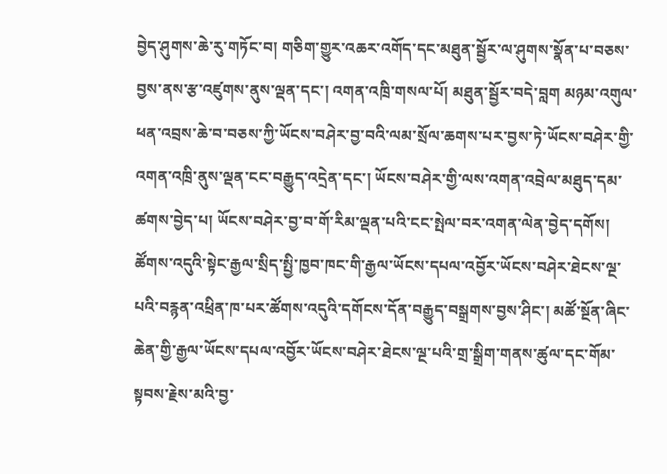བྱེད་ཤུགས་ཆེ་རུ་གཏོང་བ། གཅིག་གྱུར་འཆར་འགོད་དང་མཐུན་སྦྱོར་ལ་ཤུགས་སྣོན་པ་བཅས་བྱས་ནས་རྩ་འཛུགས་ནུས་ལྡན་དང་། འགན་འཁྲི་གསལ་པོ། མཐུན་སྦྱོར་བདེ་བླག མཉམ་འགུལ་ཕན་འབྲས་ཆེ་བ་བཅས་ཀྱི་ཡོངས་བཤེར་བྱ་བའི་ལམ་སྲོལ་ཆགས་པར་བྱས་ཏེ་ཡོངས་བཤེར་གྱི་འགན་འཁྲི་ནུས་ལྡན་ངང་བརྒྱུད་འདྲེན་དང་། ཡོངས་བཤེར་གྱི་ལས་འགན་འབྲེལ་མཐུད་དམ་ཚགས་བྱེད་པ། ཡོངས་བཤེར་བྱ་བ་གོ་རིམ་ལྡན་པའི་ངང་སྤེལ་བར་འགན་ལེན་བྱེད་དགོས།
ཚོགས་འདུའི་སྟེང་རྒྱལ་སྲིད་སྤྱི་ཁྱབ་ཁང་གི་རྒྱལ་ཡོངས་དཔལ་འབྱོར་ཡོངས་བཤེར་ཐེངས་ལྔ་པའི་བརྙན་འཕྲིན་ཁ་པར་ཚོགས་འདུའི་དགོངས་དོན་བརྒྱུད་བསྒྲགས་བྱས་ཤིང་། མཚོ་སྔོན་ཞིང་ཆེན་གྱི་རྒྱལ་ཡོངས་དཔལ་འབྱོར་ཡོངས་བཤེར་ཐེངས་ལྔ་པའི་གྲ་སྒྲིག་གནས་ཚུལ་དང་གོམ་སྟབས་རྗེས་མའི་བྱ་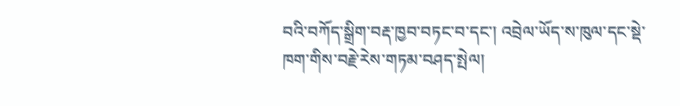བའི་བཀོད་སྒྲིག་བརྡ་ཁྱབ་བཏང་བ་དང་། འབྲེལ་ཡོད་ས་ཁུལ་དང་སྡེ་ཁག་གིས་བརྗེ་རེས་གཏམ་བཤད་སྤེལ།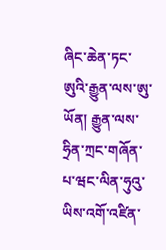ཞིང་ཆེན་ཏང་ཨུའི་རྒྱུན་ལས་ཨུ་ཡོན། རྒྱུན་ལས་ཧྲིན་ཀྲང་གཞོན་པ་ཝང་ལིན་ཧུའུ་ཡིས་འགོ་འཛིན་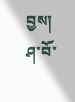བྱས།
ཤ་བོ་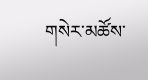གསེར་མཚོས་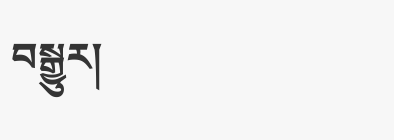བསྒྱུར།